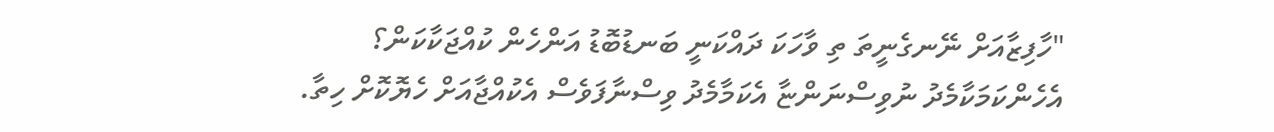"ހާފިޒާއަށް ނޭނގެނީތަ ތި ވާހަކަ ދައްކަނީ ބަނޑުބޮޑު އަންހެން ކުއްޖަކާކަން؟ އެހެންކަމަކާމެދު ނުވިސްނަންޏާ އެކަމާމެދު ވިސްނާފަވެސް އެކުއްޖާއަށް ހެޔޮކޮށް ހިތާ.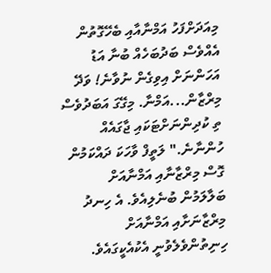މިއަދަށްފަހު އަމްނާއާއި ބެހޭގޮތުން އެއްވެސް ބަދުބަހެއް ބުނާ އަޑު އަހަންނަށް އިވިގެން ނުވާނެ! ވަދޭ މިރްޒާން...އަމްނާ. މިގޭގަ އަބަދުވެސް ތި ކުދިންނަށްޓަކައި ޖާގައެއް ހުންނާނެ." ލަތީފް ވާހަކަ ދައްކަމުން ގޮސް މިރްޒާނާއި އަމްނާއަށް ބަލާލަމުން ބުނެލިއެވެ. އެ ހިނދު މިރްޒާނަށާއި އަމްނާއަށް ހިނިތުންވެލެވުނީ އެކުއެކީގައެވެ.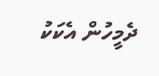ދެމީހުން އެކަކު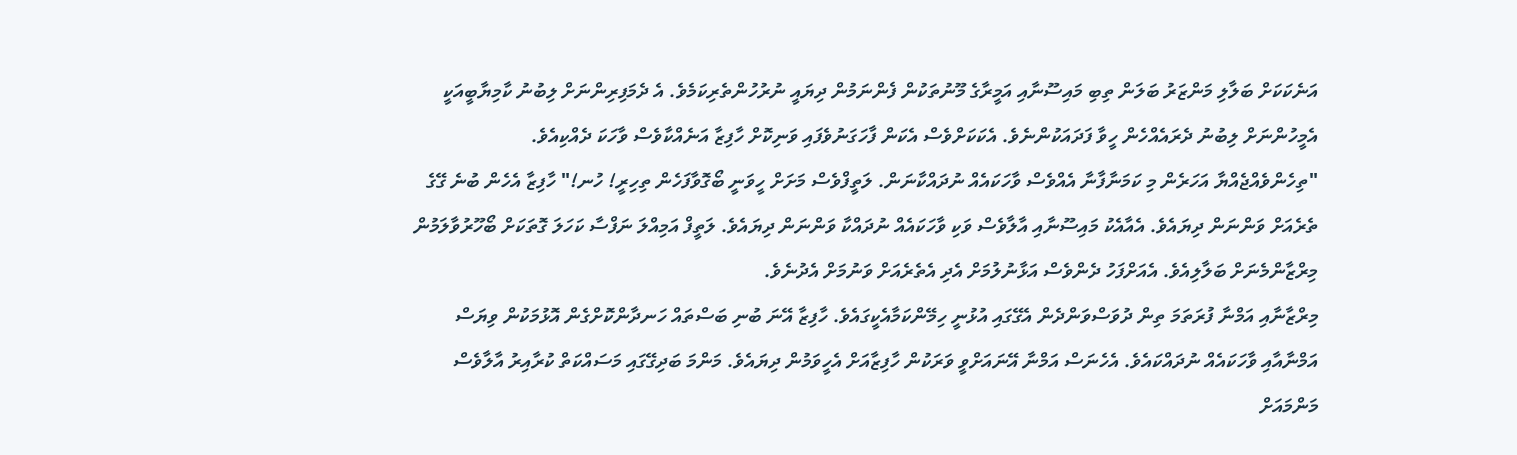އަނެކަކަށް ބަލާލި މަންޒަރު ބަލަން ތިބި މައިސޫނާއި އަމީރާގެ މޫނުތަކުން ފެންނަމުން ދިޔައީ ނުރުހުންތެރިކަމެވެ. އެ ދެމަފިރިންނަށް ލިބުނު ކާމިޔާބީއަކީ އެމީހުންނަށް ލިބުނު ދެރައެއްހެން ހީވާ ފަދައަކުންނެވެ. އެކަކަށްވެސް އެކަން ފާހަގަނުވެފައި ވަނިކޮށް ހާފިޒާ އަނެއްކާވެސް ވާހަކަ ދެއްކިއެވެ.
"ތިހެންވެއްޖެއްޔާ އަހަރެން މި ކަމަނާފާނާ އެއްވެސް ވާހަކައެއް ނުދައްކާނަން. ލަތީފްވެސް މަށަށް ހީވަނީ ބޯގޮވާފަހެން ތިހިރީ! ހުނ!" ހާފިޒާ އެހެން ބުނެ ގޭގެ ތެރެއަށް ވަންނަން ދިޔައެވެ. އެއާއެކު މައިސޫނާއި އާލާވެސް ވަކި ވާހަކައެއް ނުދައްކާ ވަންނަން ދިޔައެވެ. ލަތީފް އަމިއްލަ ނަފްސާ ކަހަލަ ގޮތަކަށް ބޯހޫރުވާލަމުން މިރްޒާންމެނަށް ބަލާލިއެވެ. އެއަށްފަހު ދެންވެސް އަޅާނުލުމަށް އެދި އެތެރެއަށް ވަނުމަށް އެދުނެވެ.
މިރްޒާނާއި އަމްނާ ފުރަތަމަ ތިން ދުވަސްވަންދެން އެގޭގައި އުޅުނީ ހިމޭންކަމާއެކީގައެވެ. ހާފިޒާ އޭނަ ބުނި ބަސްތައް ހަނދާންކޮށްގެން އޮޅުމަކުން ވިޔަސް އަމްނާއާއި ވާހަކައެއް ނުދައްކައެވެ. އެހެނަސް އަމްނާ އޭނައަށްވީ ވަރަކުން ހާފިޒާއަށް އެހީވަމުން ދިޔައެވެ. މަންމަ ބަދިގޭގައި މަސައްކަތް ކުރާއިރު އާލާވެސް މަންމައަށް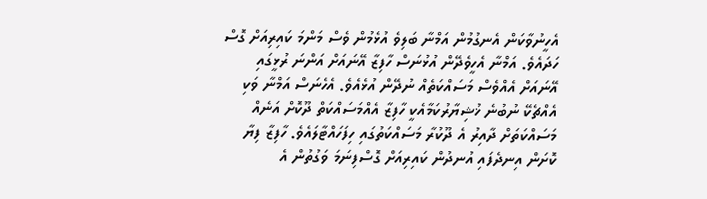އެހީނުވާކަން އެނގުމުން އަމްނާ ބަލިވެ އުޅެމުން ވެސް މަންމަ ކައިރިއަށް ގޮސް ހަދައެވެ. އަމްނާ އެހީވެދޭން އުޅުނަސް ހާފިޒާ އޭނައަށް އަންނަ ރުޅީގައި އޭނައަށް އެއްވެސް މަސައްކަތެއް ނުދޭން އުޅެއެވެ. އެހެނަސް އަމްނާ ވަކި އެއްޗެކޭ ނުބުނެ ޚުޝިޔާރުކަމާއެކީ ހާފިޒާ އެއްމަސައްކަތް ދޫކޮށް އަނެއް މަސައްކަތަށް ދާއިރު އެ ދޫކުރާ މަސައްކަތުގައި ހިފަހައްޓާލައެވެ. ހާފިޒާ ފިޔާ ކޮށަން އިނދެފައި އުނދުން ކައިރިއަށް ގޮސްފިނަމަ ވަގުތުން އެ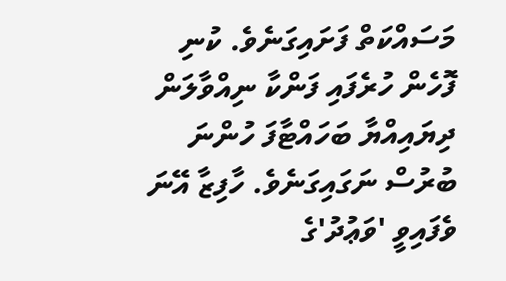މަސައްކަތް ފަށައިގަނެވެ. ކުނި ފޮހެން ހުރެފައި ފަންކާ ނިއްވާލަން ދިޔައިއްޔާ ބަހައްޓާފަ ހުންނަ ބުރުސް ނަގައިގަނެވެ. ހާފިޒާ އޭނަ ވެފައިވީ 'ވަޢުދު'ގެ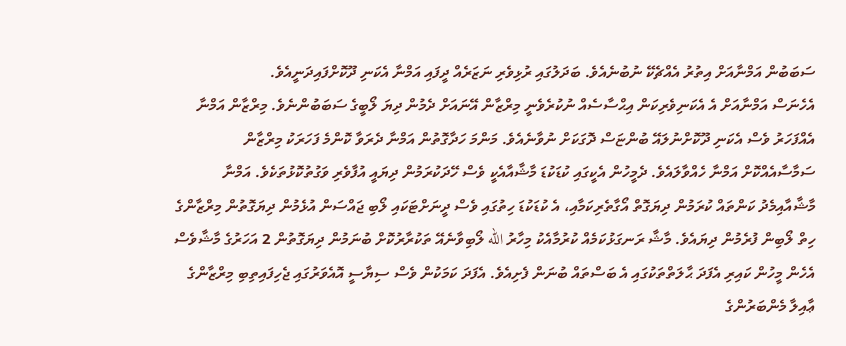ސަބަބުން އަމްނާއަށް އިތުރު އެއްޗެކޭ ނުބުނެއެވެ. ބަދަލުގައި ރުޅިވެރި ނަޒަރެއް ދީފައި އަމްނާ އެކަނި ދޫކޮށްފައިދަނީއެވެ.
އެހެނަސް އަމްނާއަށް އެ އެކަނިވެރިކަން އިޙްސާސެއް ނުކުރެވެނީ މިރްޒާން އޭނައަށް ދެމުން ދިޔަ ލޯބީގެ ސަބަބުންނެވެ. މިރްޒާން އަމްނާ އެއްފަހަރު ވެސް އެކަނި ދޫކޮށްނުލައޭ ބުންޏަސް ދޮގަކަށް ނުވާނެއެވެ. މަންމަ ހަދާގޮތުން އަމްނާ ދެރަވާ ކޮންމެ ފަހަރަކު މިރްޒާން ސަމާސާއެއްކޮށް އަމްނާ ހެއްވާލައެވެ. ދެމީހުން އެކީގައި ކުޑަކުޑަ މާޝާއާއެކީ ވެސް ހޭދަކުރަމުން ދިޔައީ އުފާވެރި ވަގުތުކޮޅުތަކެވެ. އަމްނާ މާޝާއާއިމެދު ކަންތައް ކުރަމުން ދިޔަގޮތް އޯގާތެރިކަމާއި، އެ ކުޑަކުޑަ ހިތުގައި ވެސް ދީނަށްޓަކައި ލޯބި ޖައްސަން އުޅެމުން ދިޔަގޮތުން މިރްޒާންގެ ހިތް ލޯބިން ފުރެމުން ދިޔައެވެ. މާޝާ ރަނގަޅުކަމެއް ކުރުމާއެކު މިހާރު الله ލޯބިވާނެއޭ ތަކުރާރުކޮށް ބުނަމުން ދިޔަގޮތުން 2 އަހަރުގެ މާޝާވެސް އެހެން މީހުން ކައިރި އެފަދަ ޙާލަތްތަކުގައި އެ ބަސްތައް ބުނަން ފެށިއެވެ. އެފަދަ ކަމަކުން ވެސް ސިޔާސީ އޮއެވަރުގައި ޖެހިފައިތިބި މިރްޒާންގެ ޢާއިލާ މެންބަރުންގެ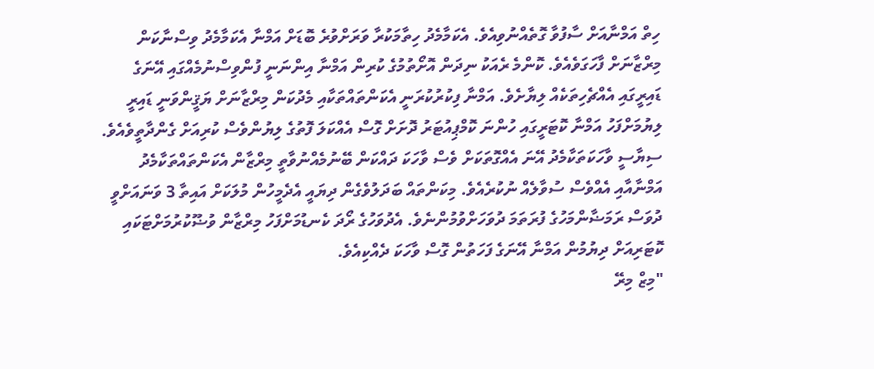ހިތް އަމްނާއަށް ސާފުވާ ގޮތެއްނުވިއެވެ. އެކަމާމެދު ހިތާމަކުރާ ވަރަށްވުރެ ބޮޑަށް އަމްނާ އެކަމާމެދު ވިސްނާކަން މިރްޒާނަށް ފާހަގަވެއެވެ. ކޮންމެ ރެއަކު ނިދަން އޮށޯތުމުގެ ކުރިން އަމްނާ އިންނަނީ ފުންވިސްނުމެއްގައި އޭނަގެ ޑައިރީގައި އެއްޗެހިތަކެއް ލިޔާށެވެ. އަމްނާ ފިކުރުކުރަނީ އެކަންތައްތަކާއި މެދުކަން މިރްޒާނަށް ޔަޤީންވަނީ ޑައިރީ ލިޔުމަށްފަހު އަމްނާ ކޮޓަރީގައި ހުންނަ ކޮމްޕިއުޓަރު ދޮށަށް ގޮސް އެއްކަލަ ފޮތުގެ ލިޔުންވެސް ކުރިއަށް ގެންދާތީވެއެވެ. ސިޔާސީ ވާހަކަތަކާމެދު އޭނަ އެއްގޮތަކަށް ވެސް ވާހަކަ ދައްކަން ބޭނުމެއްނުވާތީ މިރްޒާން އެކަންތައްތަކާމެދު އަމްނާއާއި އެއްވެސް ސުވާލެއް ނުކުރެއެވެ. މިކަންތައް ބަދަލުވެގެން ދިޔައީ އެދެމީހުން މުލަކަށް އައިތާ 3 ވަނައަށްވީ ދުވަސް ރަމަޟާންމަހުގެ ފުރަތަމަ ދުވަހަށްވުމުންނެވެ. އެދުވަހުގެ ރޯދަ ކެނޑުމަށްފަހު މިރްޒާން ވުޟޫކުރުމަށްޓަކައި ކޮޓަރިއަށް ދިޔުމުން އަމްނާ އޭނަގެ ފަހަތުން ގޮސް ވާހަކަ ދެއްކިއެވެ.
"މިޒް މިރޭ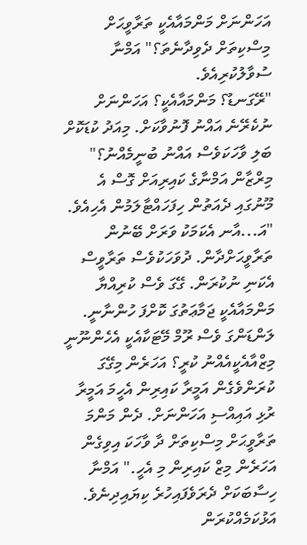އަހަންނަށް މަންމައާއެކީ ތަރާވީޙަށް މިސްކިތަށް ދެވިދާނެތަ؟" އަމްނާ ސުވާލުކުރިއެވެ.
"ރޭގަނޑު؟ މަންމައާއެކީ؟ އަހަންނަށް ނުކެރޭނެ އައްނު ފޮނުވާކަށް. މިއަދު ކުޑަކޮށް ބަލި ވާހަކަވެސް އައްނު ބުނީމެއްނު؟" މިރްޒާން އަމްނާގެ ކައިރިއަށް ގޮސް އެ މޫނުގައި ދެއަތުން ހިފަހައްޓާލަމުން އެހިއެވެ.
"އަ...އާނ އެކަމަކު ވަރަށް ބޭނުން ތަރާވީޙަށްދާން. ދުވަހަކުވެސް ތަރާވީސް އެކަނި ނުކުރަން. ގޭގަ ވެސް ކުރިއްޔާ މަންމައާއެކީ ޖަމާޢަތުގަ ކޮށްފަ ހުންނާނީ. ލަންޑަންގަ ވެސް ރޫމް މޭޓަކާއެކީ އެހެންނޫނީ މިޒްއާއެކީއެއްނު ކުރީ؟ އަހަރެން މިގޭގަ ކުރަންވެގެން އަމީރާ ކައިރިން އެހީމަ އަމީރާ ރުޅި އައިއްސި އަހަންނަށް. ދެން މަންމަ ތަރާވީޙަށް މިސްކިތަށް ދާ ވާހަކަ އިވިގެން އަހަރެން މިޒް ކައިރިން މި އެހީ." އަމްނާ ހިސާބަކަށް ދެރަވެފައިހުރެ ކިޔައިދިނެވެ. އަޅުކަމެއްކުރަން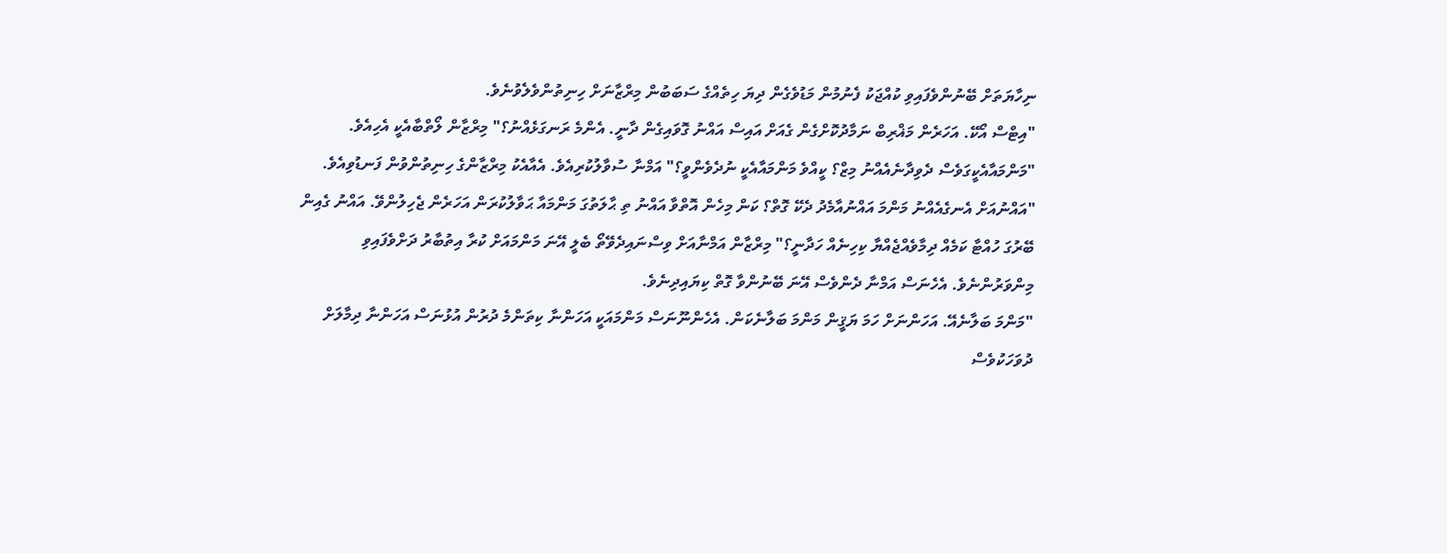ނިހާޔަތަށް ބޭނުންވެފައިވި ކުއްޖަކު ފެނުމުން މަޑުވެގެން ދިޔަ ހިތެއްގެ ސަބަބުން މިރްޒާނަށް ހިނިތުންވެލެވުނެވެ.
"އިޓްސް އޯކޭ. އަހަރެން މަޣްރިބް ނަމާދުކޮށްގެން ގެއަށް އައިސް އައްނު ގޮވައިގެން ދާނީ. އެންމެ ރަނގަޅެއްނު؟" މިރްޒާން ލޯތްބާއެކީ އެހިއެވެ.
"މަންމައާއެކީގަވެސް ދެވިދާނެއެއްނު މިޒް؟ ކީއްވެ މަންމައާއެކީ ނުދެވެންވީ؟" އަމްނާ ސުވާލުކުރިއެވެ. އެއާއެކު މިރްޒާންގެ ހިނިތުންވުން ފަނޑުވިއެވެ.
"އައްނުއަށް އެނގެއެއްނު މަންމަ އައްނުއާމެދު ދެކޭ ގޮތް؟ ކަން މިހެން އޮތްވާ އައްނު ތި ޙާލަތުގަ މަންމައާ ޙަވާލުކުރަން އަހަރެން ޖެހިލުންވޭ. އައްނު ގެއިން ބޭރުގަ ހުއްޓާ ކަމެއް ދިމާވެއްޖެއްޔާ ކިހިނެއް ހަދާނީ؟" މިރްޒާން އަމްނާއަށް ވިސްނައިދެވޭތޯ ބެލީ އޭނަ މަންމައަށް ކުރާ އިތުބާރު ދަށްވެފައިވި މިންވަރުންނެވެ. އެހެނަސް އަމްނާ ދެންވެސް އޭނަ ބޭނުންވާ ގޮތް ކިޔައިދިނެވެ.
"މަންމަ ބަލާނެއޭ. އަހަންނަށް ހަމަ ޔަޤީން މަންމަ ބަލާނެކަން. އެހެންނޫނަސް މަންމައަކީ އަހަންނާ ކިތަންމެ ދުރުން އުޅުނަސް އަހަންނާ ދިމާލަށް ދުވަހަކުވެސް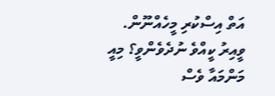އަތް އިސްކުރި މީހެއްނޫން. ވީއިރު ކީއްވެ ނުދެވެންވީ؟ މިއީ މަންމައާ ވެސް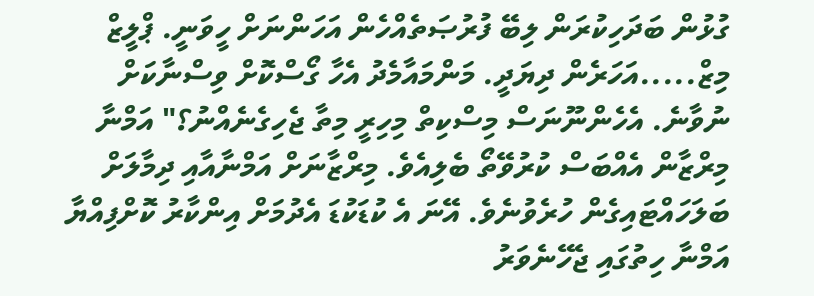ގުޅުން ބަދަހިކުރަން ލިބޭ ފުރުޞަތެއްހެން އަހަންނަށް ހީވަނީ. ޕްލީޒް މިޒް.....އަހަރެން ދިޔަދީ. މަންމައާމެދު އެހާ ގޯސްކޮށް ވިސްނާކަށް ނުވާނެ. އެހެންނޫނަސް މިސްކިތް މިހިރީ މިތާ ޖެހިގެނެއްނު؟" އަމްނާ މިރްޒާން އެއްބަސް ކުރުވޭތޯ ބެލިއެވެ. މިރްޒާނަށް އަމްނާއާއި ދިމާލަށް ބަލަހައްޓައިގެން ހުރެވުނެވެ. އޭނަ އެ ކުޑަކުޑަ އެދުމަށް އިންކާރު ކޮށްފިއްޔާ އަމްނާ ހިތުގައި ޖެހޭނެވަރު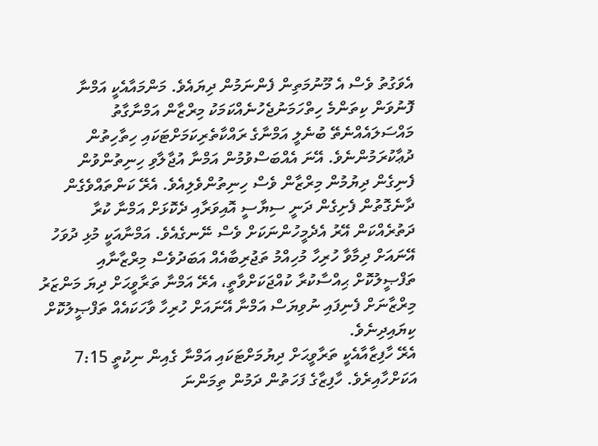އެވަގުތު ވެސް އެ މޫނުމަތިން ފެންނަމުން ދިޔައެވެ. މަންމައާއެކީ އަމްނާ ފޮނުވަން ކިތަންމެ ހިތްހަމަނުޖެހުނެއްކަމަކު މިރްޒާން އަމްނާގާތު މައްސަލައެއްނެތޭ ބުނެލީ އަމްނާގެ ރައްކާތެރިކަމަށްޓަކައި ހިތާހިތުން ދުޢާކުރަމުންނެވެ. އޭނަ އެއްބަސްވުމުން އަމްނާ އުޖާލާވި ހިނިތުންވުން ފެނިގެން ދިޔުމުން މިރްޒާން ވެސް ހިނިތުންވެލިއެވެ. އެރޭ ކަންތައްވެގެން ދާނެގޮތުން ފެށިގެން ދަނީ ސިޔާސީ އޮއިވަރާއި ދެކޮޅަށް އަމްނާ ކުރާ ދަތުރެއްކަން އޭރު އެދެމީހުންނަކަށް ވެސް ނޭނގެއެވެ. އަމްނާއަކީ މުޅި ދުވަހު އޭނައަށް ދިމާވާ ހުރިހާ މުހިއްމު ތަޖުރިބާއެއް އަބަދުވެސް މިރްޒާނާއި ތަފްޞީލުކޮށް ޙިއްސާކުރާ ކުއްޖަކަށްވާތީ، އެރޭ އަމްނާ ތަރާވީޙަށް ދިޔަ މަންޒަރު މިރްޒާނަށް ފެނިފައި ނުވިޔަސް އަމްނާ އޭނައަށް ހުރިހާ ވާހަކައެއް ތަފްޞީލުކޮށް ކިޔައިދިނެވެ.
އެރޭ ހާފިޒާއާއެކީ ތަރާވީޙަށް ދިޔުމަށްޓަކައި އަމްނާ ގެއިން ނިކުތީ 7:15 އަކަށްހާއިރެވެ. ހާފިޒާގެ ފަހަތުން ދަމުން ތިމަންނަ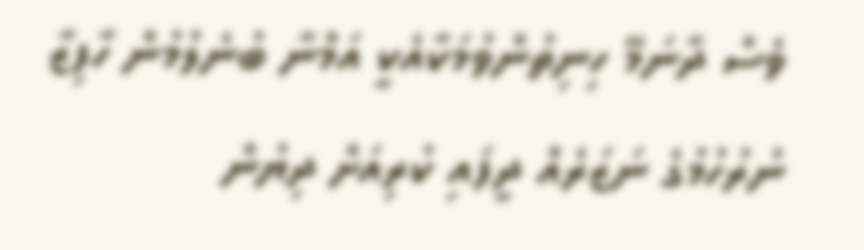ވެސް ދާނަމޭ ހިނިތުންވުމަކާއެކީ އަމްނާ ބުނެލުމުން ހާފިޒާ ނުރުހުމުގެ ނަޒަރެއް ދީފައި ކުރިއަށް ދިޔުން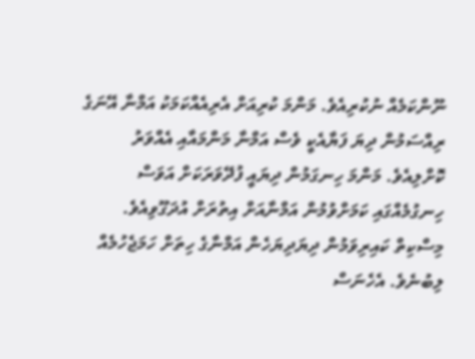ނޫންކަމެއް ނުކުރިއެވެ. މަންމަ ކުރިއަށް އެރިއެއްކަމަކު އަމްނާ އޭނަގެ ރިއްސަމުން ދިޔަ ފަޔާއެކީ ވެސް އަމްނާ މަންމައާއި އެއްވަރު ކޮށްލިއެވެ. މަންމަ ހިނގަމުން ދިޔައީ ފުދޭވަރަކަށް އަވަސް ހިނގުމެއްގައި ކަމަށްވުމުން އަމްނާއަށް އިތުރަށް އުދަގޫވިއެވެ. މިސްކިތް ކައިރިވަމުން ދިޔަދިޔަހެން އަމްނާގެ ހިތަށް ހަމަޖެހުމެއް ލިބުނެވެ. އެހެނަސް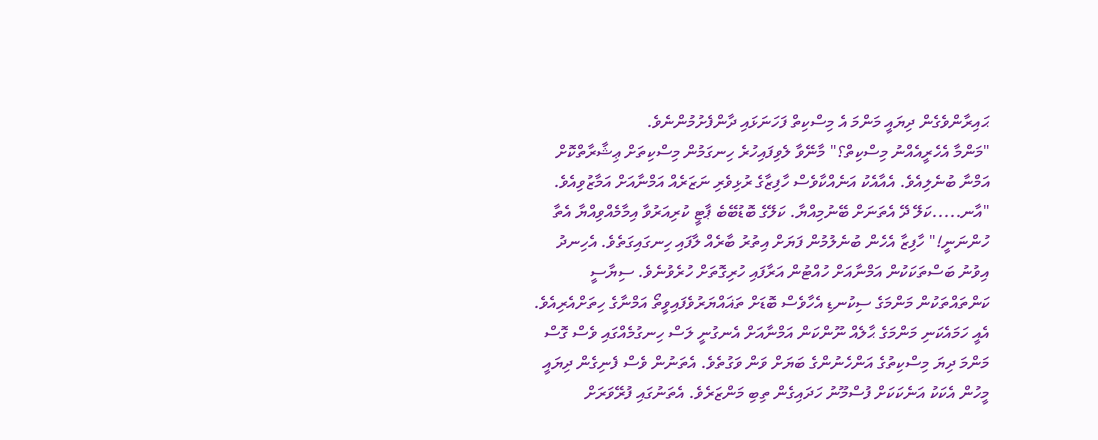ޙައިރާންވެގެން ދިޔައީ މަންމަ އެ މިސްކިތް ފަހަނަޅައި ދާންފެށުމުންނެވެ.
"މަންމާ އެހެރީއެއްނު މިސްކިތް؟" މާނޭވާ ލެވިފައިހުރެ ހިނގަމުން މިސްކިތަށް ޢިޝާރާތްކޮށް އަމްނާ ބުނެލިއެވެ. އެއާއެކު އަނެއްކާވެސް ހާފިޒާގެ ރުޅިވެރި ނަޒަރެއް އަމްނާއަށް އަމާޒުވިއެވެ.
"އާނ.....ކަލޭ ދޭ އެތަނަށް ބޭނުމިއްޔާ. ކަލޭގެ ބޮޑުބޭބެ ޕާޓީ ކުރިއަރުވާ އިމާމެއްވިއްޔާ އެތާ ހުންނަނީ!" ހާފިޒާ އެހެން ބުނެލުމުން ފަޔަށް އިތުރު ބާރެއް ލާފައި ހިނގައިގަތެވެ. އެހިނދު އިވުނު ބަސްތަކަކުން އަމްނާއަށް ހުއްޓުން އަރާފައި ހުރިގޮތަށް ހުރެވުނެވެ. ސިޔާސީ ކަންތައްތަކުން މަންމަގެ ސިކުނޑި އެހާވެސް ބޮޑަށް ތަޣައްޔަރުވެފައިވީތޯ އަމްނާގެ ހިތަށްއެރިއެވެ. އެއީ ހަމައެކަނި މަންމަގެ ޙާލެއް ނޫންކަން އަމްނާއަށް އެނގުނީ ލަސް ހިނގުމެއްގައި ވެސް ގޮސް މަންމަ ދިޔަ މިސްކިތުގެ އަންހެނުންގެ ބަޔަށް ވަން ވަގުތެވެ. އެތަނުން ވެސް ފެނިގެން ދިޔައީ މީހުން އެކަކު އަނެކަކަށް ފުސްމޫނު ހަދައިގެން ތިބި މަންޒަރެވެ. އެތަނުގައި ފުރޭވަރަށް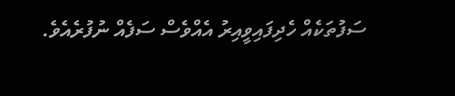ސަފުތަކެއް ހެދިފައިވީއިރު އެއްވެސް ސަފެއް ނުފުރެއެވެ.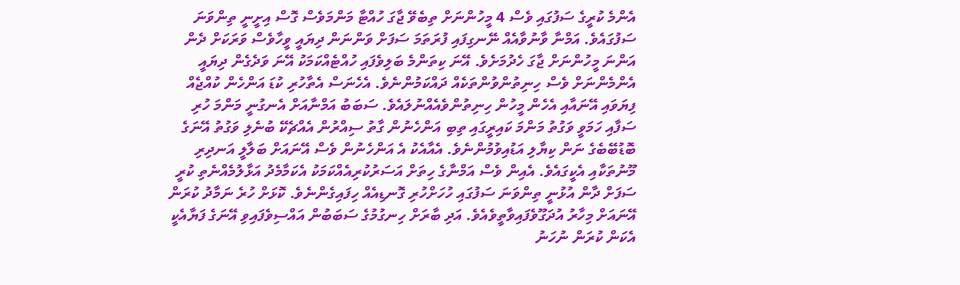އެންމެ ކުރީގެ ސަފުގައި ވެސް 4 މީހުންނަށް ތިބެވޭ ޖާގަ ހުއްޓާ މަންމަވެސް ގޮސް އިށީނީ ތިންވަނަ ސަފުގައެވެ. އަމްނާ ވާނުވާއެއް ނޭނގިފައި ފުރަތަމަ ސަފަށް ވަންނަން ދިޔައީ ވީހާވެސް ވަރަކަށް ދެން އަންނަ މީހުންނަށް ޖާގަ ހެދުމަށެވެ. އޭނަ ކިތަންމެ ބަލިވެފައި ހުއްޓެއްކަމަކު އޭނަ ވަދެގެން ދިޔައީ އެންމެންނަށް ވެސް ހިނިތުންވުންތަކެއް ދައްކަމުންނެވެ. އެހެނަސް އެތާހުރި ކުޑަ އަންހެން ކުއްޖެއް ފިޔަވައި އޭނައާއި އެހެން މީހުން ހިނިތުންވެއެއްނުލައެވެ. ސަބަބު އަމްނާއަށް އެނގުނީ މަންމަ ހުރި ސަފާއި ހަމަވީ ވަގުތު މަންމަ ކައިރީގައި ތިބި އަންހެނުން ގާތު ސިއްރުން އެއްޗެކޭ ބުނެލި ވަގުތު އޭނަގެ ބޮޑުބޭބެގެ ނަން ކިޔާލި އަޑުއިވުމުންނެވެ. އެއާއެކު އެ އަންހެނުން ވެސް އޭނައަށް ބަލާލީ އަނދިރި މޫނުތަކާއި އެކީގައެވެ. އެއިން ވެސް އަމްނާގެ ހިތަށް އަސަރުކުރިއެއްކަމަކު އެކަމާމެދު އަޅާލުމެއްނެތި ކުރީ ސަފަށް ދާން އުޅުނީ ތިންވަނަ ސަފުގައި ހުހަށްހުރި ގޮނޑިއެއް ހިފައިގެންނެވެ. ކޮޅަށް ހުރެ ނަމާދު ކުރަން އޭނައަށް މިހާރު އުދަގޫވެފައިވާތީވެއެވެ. އަދި ބާރަށް ހިނގުމުގެ ސަބަބުން އައްސިވެފައިވި އޭނަގެ ފަޔާއެކީ އެކަން ކުރަން ނުހަނު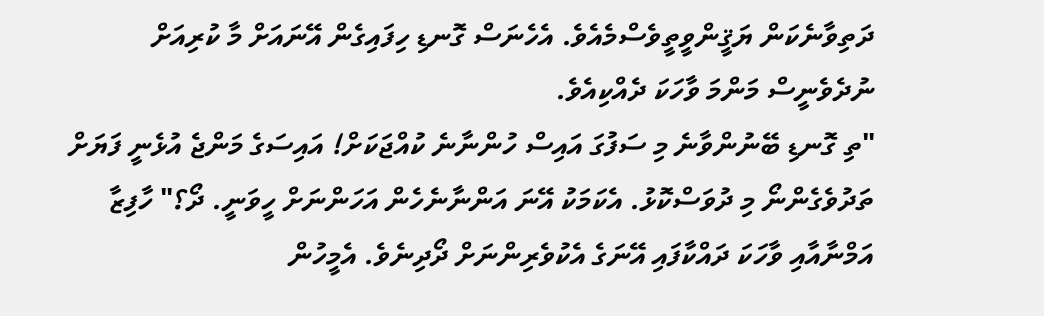ދަތިވާނެކަން ޔަޤީންވީތީވެސްމެއެވެ. އެހެނަސް ގޮނޑި ހިފައިގެން އޭނައަށް މާ ކުރިއަށް ނުދެވެނީސް މަންމަ ވާހަކަ ދެއްކިއެވެ.
"ތި ގޮނޑި ބޭނުންވާނެ މި ސަފުގަ އައިސް ހުންނާނެ ކުއްޖަކަށް! އައިސަގެ މަންޖެ އުޅެނީ ފަޔަށް ތަދުވެގެންނޯ މި ދުވަސްކޮޅު. އެކަމަކު އޭނަ އަންނާނެހެން އަހަންނަށް ހީވަނީ. ދޯ؟" ހާފިޒާ އަމްނާއާއި ވާހަކަ ދައްކާފައި އޭނަގެ އެކުވެރިންނަށް ދޯދިނެވެ. އެމީހުން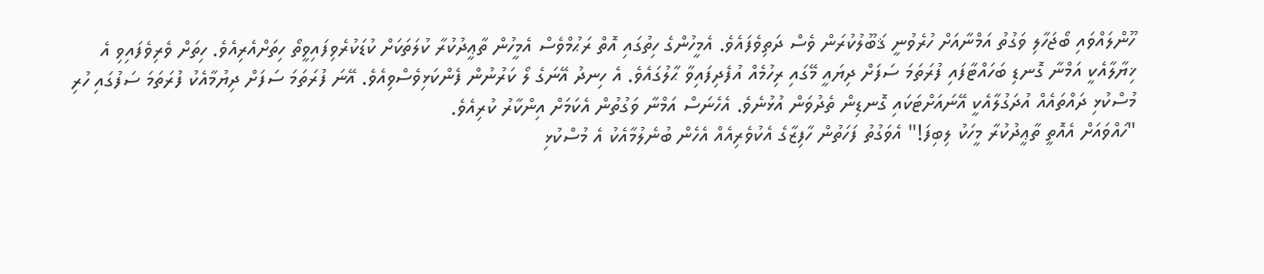ހޫންލައްވައި ބޯޖަހާލި ވަގުތު އަމްނާއަށް ހުރެވުނީ ޤަބޫލުކުރަން ވެސް ދަތިވެފައެވެ. އެމީހުންގެ ހިތުގައި އޮތް ރަޙުމްވެސް އެމީހުން ތާޢީދުކުރާ ކުލަތަކަށް ކުޑަކުރެވިފައިވީތޯ ހިތަށްއެރިއެވެ. ހިތަށް ވެރިވެފައިވި އެ ޚިޔާލާއެކީ އަމްނާ ގޮނޑި ބަހައްޓާފައި ފުރަތަމަ ސަފަށް ދިޔައީ މޭގައި ރިހުމެއް އުފެދިފައިވާ ޙާލުގައެވެ. އެ ހިނދު އޭނަގެ ލޯ ކަރުނުން ފެންކަޅިވެސްވިއެވެ. އޭނަ ފުރަތަމަ ސަފަށް ދިޔުމާއެކު ފުރަތަމަ ސަފުގައި ހުރި މުސްކުޅި ދައްތައެއް އުދަގުލާއެކީ އޭނައަށްޓަކައި ގޮނޑިން ތެދުވަން އުޅުނެވެ. އެހެނަސް އަމްނާ ވަގުތުން އެކަމަށް އިންކާރު ކުރިއެވެ.
"ހައްވައަށް އެއޮތީ ތާޢީދުކުރާ މީހަކު ލިބިފަ!" އެވަގުތު ފަހަތުން ހާފިޒާގެ އެކުވެރިއެއް އެހެން ބުނެލުމާއެކު އެ މުސްކުޅި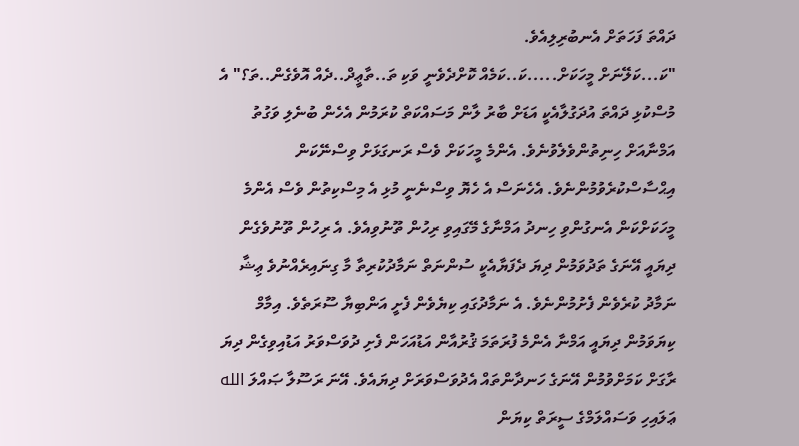ދައްތަ ފަހަތަށް އެނބުރިލިއެވެ.
"ކަ...ކަލޭނަށް މީހަކަށް.....ކަ..ކަމެއް ކޮށްދެވެނީ ވަކި ތަ..ތާޢީދް..ދެއް އޮވެގެން..ތަ؟" އެ މުސްކުޅި ދައްތަ އުދަގުލާއެކީ އަޑަށް ބާރު ލާން މަސައްކަތް ކުރަމުން އެހެން ބުނެލި ވަގުތު އަމްނާއަށް ހިނިތުންވެލެވުނެވެ. އެންމެ މީހަކަށް ވެސް ރަނގަޅަށް ވިސްނޭކަން އިޙްސާސްކުރެވުމުންނެވެ. އެހެނަސް އެ ހެޔޮ ވިސްނެނީ މުޅި އެ މިސްކިތުން ވެސް އެންމެ މީހަކަށްކަން އެނގުންވި ހިނދު އަމްނާގެ މޭގައިވި ރިހުން ތޫނުވިއެވެ. އެ ރިހުން ތޫނުވެގެން ދިޔައީ އޭނަގެ ތަދުވަމުން ދިޔަ ދެފަޔާއެކީ ސުންނަތް ނަމާދުކުރިތާ މާ ގިނައިރެއްނުވެ ޢިޝާ ނަމާދު ކުރެވެން ފެށުމުންނެވެ. އެ ނަމާދުގައި ކިޔެވެން ފެށީ އަންބިޔާ ސޫރަތެވެ. އިމާމް ކިޔަވަމުން ދިޔައީ އަމްނާ އެންމެ ފުރަތަމަ ޤުރުއާން އަޑުއަހަން ފެށި ދުވަސްވަރު އަޑުއިވިގެން ދިޔަ ރާގަށް ކަމަށްވުމުން އޭނަގެ ހަނދާންތައް އެދުވަސްވަރަށް ދިޔައެވެ. އޭނަ ރަސޫލާ ޞައްލަ الله ޢަލައިހި ވަސައްލަމްގެ ސީރަތް ކިޔަން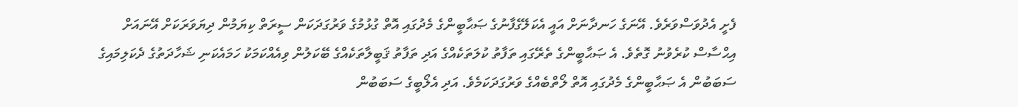ފެށީ އެދުވަސްވަރެވެ. އޭނަގެ ހަނދާނަށް އައީ އެކަލޭގެފާނުގެ ޞަޙާބީންގެ މެދުގައި އޮތް ގުޅުމުގެ ވަރުގަދަކަން ސީރަތް ކިޔަމުން ދިޔަވަރަކަށް އޭނައަށް އިޙްސާސް ކުރެވުނު ގޮތެވެ. އެ ޞަޙާބީންގެ ތެރޭގައި ތަފާތު ކުލަތަކެއްގެ އަދި ތަފާތު ޤަބީލާތަކެއްގެ ބޭކަލުން ވިއެއްކަމަކު ހަމައެކަނި ޝަހާދަތުގެ ދެކަލިމައިގެ ސަބަބުން އެ ޞަޙާބީންގެ މެދުގައި އޮތް ލޯތްބެއްގެ ވަރުގަދަކަމެވެ. އަދި އެލޯބީގެ ސަބަބުން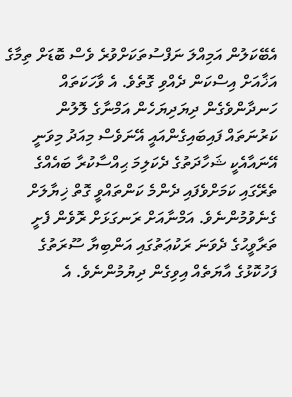އެބޭކަލުން އަމިއްލަ ނަފްސުތަކަށްވުރެ ވެސް ބޮޑަށް ތިމާގެ އަޚާއަށް އިސްކަން ދެއްވި ގޮތެވެ. އެ ވާހަކަތައް ހަނދާންވެގެން ދިޔަދިޔަހެން އަމްނާގެ ލޮލުން ކަރުނަތައް ފައިބައިގެންއައީ އޭނަވެސް މިއަދު މިވަނީ އޭނައާއެކީ ޝަހާދަތުގެ ދެކަލިމަ ޙިއްސާކުރާ ބައެއްގެ ތެރޭގައި ކަމަށްވެފައި ދެންމެ ކަންތައްވީ ގޮތް ޚިޔާލަށް ގެނެވުމުންނެވެ. އަމްނާއަށް ރަނގަޅަށް ރޮވެން ފެށީ ތަރާވީޙުގެ ދެވަނަ ރަކުޢަތުގައި އަންބިޔާ ސޫރަތުގެ ފަހުކޮޅުގެ އާޔަތެއް އިވިގެން ދިޔުމުންނެވެ. އެ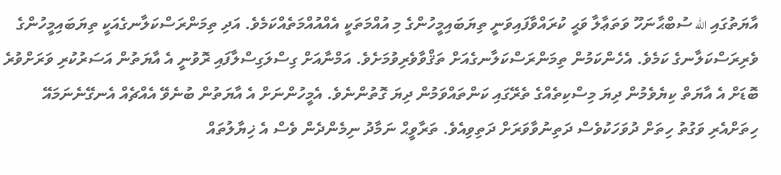އާޔަތުގައި الله ސުބްޙާނަހޫ ވަތަޢާލާ ވަޙީ ކުރައްވާފައިވަނީ ތިޔަބައިމީހުންގެ މި އުއްމަތަކީ އެއްއުއްމަތެއްކަމެވެ. އަދި ތިމަންރަސްކަލާނގެއަކީ ތިޔަބައިމީހުންގެ ވެރިރަސްކަލާނގެ ކަމެވެ. އެހެންކަމުން ތިމަންރަސްކަލާނގެއަށް ތަޤްވާވެރިވުމަށެވެ. އަމްނާއަށް ގިސްލަގިސްލާފައި ރޮވުނީ އެ އާޔަތުން އަސަރުކުރި ވަރަށްވުރެ ބޮޑަށް އެ އާޔަތް ކިޔެވެމުން ދިޔަ މިސްކިތެއްގެ ތެރޭގައި ކަންތައްވަމުން ދިޔަ ގޮތުންނެވެ. އެމީހުންނަށް އެ އާޔަތުން ބުނެވޭ އެއްޗެއް އެނގޭނެނަމައޭ ހިތަށްއެރި ވަގުތު ހިތަށް ދުވަހަކުވެސް ދަތިނުވާވަރަށް ދަތިވިއެވެ. ތަރާވީޙް ނަމާދު ނިމެންދެން ވެސް އެ ޚިޔާލުތައް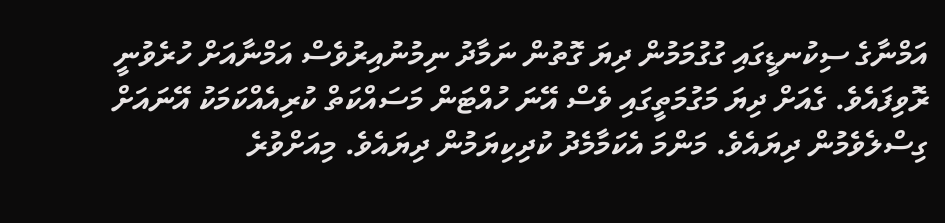އަމްނާގެ ސިކުނޑީގައި ގުގުމަމުން ދިޔަ ގޮތުން ނަމާދު ނިމުނުއިރުވެސް އަމްނާއަށް ހުރެވުނީ ރޮވިފައެވެ. ގެއަށް ދިޔަ މަގުމަތީގައި ވެސް އޭނަ ހުއްޓަން މަސައްކަތް ކުރިއެއްކަމަކު އޭނައަށް ގިސްލެވެމުން ދިޔައެވެ. މަންމަ އެކަމާމެދު ކުދިކިޔަމުން ދިޔައެވެ. މިއަށްވުރެ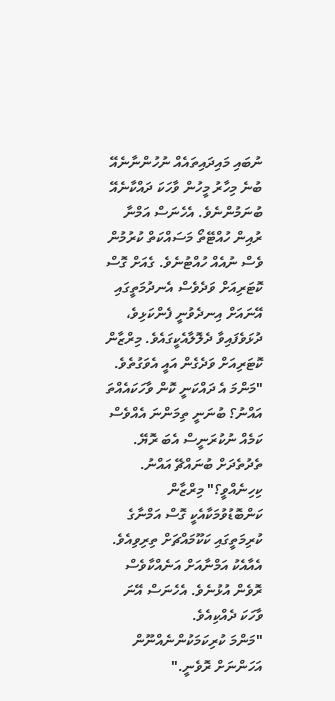ނުބައި މައިދައިތައެއް ނުހުންނާނެއޭ ބުނެ މިހާރު މީހުން ވާހަކަ ދައްކާނެއޭ ބުނަމުންނެވެ. އެހެނަސް އަމްނާ ރުއިން ހުއްޓޭތޯ މަސައްކަތް ކުރުމުން ވެސް ނުއެއް ހުއްޓުނެވެ. ގެއަށް ގޮސް ކޮޓަރިއަށް ވަދެވެސް އެނދުމަތީގައި އޭނައަށް އިނދެވުނީ ފެންކަޅިވެ، ދުޅަވެފައިވާ ދެލޮލާއެކީގައެވެ. މިރްޒާން ކޮޓަރިއަށް ވަދެގެން އައީ އެވަގުތެވެ.
"މަންމަ އެ ދައްކަނީ ކޮން ވާހަކައެއްތަ އައްނު؟ ބުނަނީ ތިމަންނަ އެއްވެސް ކަމެއް ނުކުރަނީސް އެބަ ރޮޔޭ. ތެދުތެދަށް ބުނައްޗޭ އައްނު. ކިހިނެއްވީ؟" މިރްޒާން ކަންބޮޑުވުމަކާއެކީ ގޮސް އަމްނާގެ ކުރިމަތީގައި ކަކޫމައްޗަށް ތިރިވިއެވެ. އެއާއެކު އަމްނާއަށް އަނެއްކާވެސް ރޮވެން އުޅުނެވެ. އެހެނަސް އޭނަ ވާހަކަ ދެއްކިއެވެ.
"މަންމަ ކުރިކަމަކުންނެއްނޫން އަހަންނަށް ރޮވެނީ."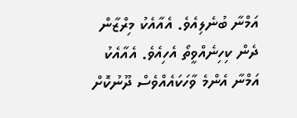އަމްނާ ބުނެލިއެވެ. އެއާއެކު މިރްޒާން ދެން ކިހިނެއްވީތޯ އެހިއެވެ. އެއާއެކު އަމްނާ އެންމެ ވާހަކައެއްވެސް ދޫނުކޮށް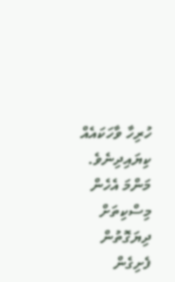ހުރިހާ ވާހަކައެއް ކިޔައިދިނެވެ. މަންމަ އެހެން މިސްކިތަށް ދިޔަގޮތުން ފެށިގެން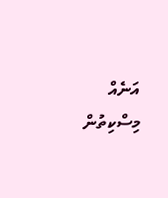އަނެއް މިސްކިތުން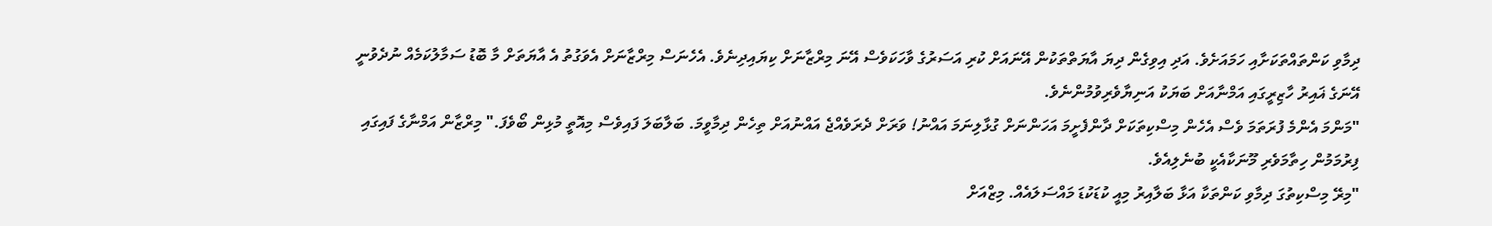ދިމާވި ކަންތައްތަކަށާއި ހަމައަށެވެ. އަދި އިވިގެން ދިޔަ އާޔަތްތަކުން އޭނައަށް ކުރި އަސަރުގެ ވާހަކަވެސް އޭނަ މިރްޒާނަށް ކިޔައިދިނެވެ. އެހެނަސް މިރްޒާނަށް އެވަގުތު އެ އާޔަތަށް މާ ބޮޑު ސަމާލުކަމެއް ނުދެވުނީ އޭނަގެ ޣައިރު ހާޒިރީގައި އަމްނާއަށް ބަޔަކު އަނިޔާވެރިވުމުންނެވެ.
"މަންމަ އެންމެ ފުރަތަމަ ވެސް އެހެން މިސްކިތަކަށް ދާންފެށީމަ އަހަންނަށް ގުޅާލިނަމަ އައްނު! ވަރަށް ދެރަވެއްޖެ އައްނުއަށް ތިހެން ދިމާވީމަ. ބަލާބަލަ ފައިވެސް މިއޮތީ މުޅިން ބޯވެފަ." މިރްޒާން އަމްނާގެ ފައިގައި ފިރުމަމުން ހިތާމަވެރި މޫނަކާއެކީ ބުނެލިއެވެ.
"މިރޭ މިސްކިތުގަ ދިމާވި ކަންތަކާ އަޅާ ބަލާއިރު މިއީ ކުޑަކުޑަ މައްސަލައެއް. މިޒްއަށް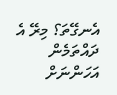އެނގޭތަ؟ މިރޭ އެ ދައްތަމެން އަހަންނަށް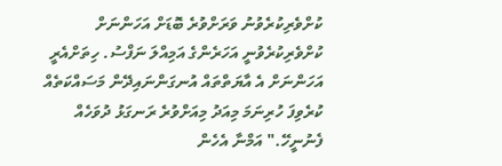ކުށްވެރިކުރެވުނު ވަރަށްވުރެ ބޮޑަށް އަހަންނަށް ކުށްވެރިކުރެވުނީ އަހަރެންގެ އަމިއްލަ ނަފްސު. ހިތަށްއެރީ އަހަންނަށް އެ އާޔަތްތައް އުނގަންނައިދޭން މަސައްކަތެއް ކުރެވިފަ ހުރިނަމަ މިއަދު މިއަށްވުރެ ރަނގަޅު ދުވަހެއް ފެނުނީހޭ." އަމްނާ އެހެން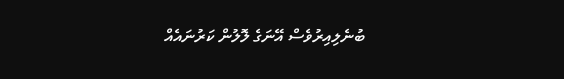ބުނެލިއިރުވެސް އޭނަގެ ލޮލުން ކަރުނައެއް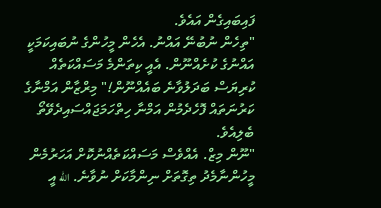ފައިބައިގެން އައެވެ.
"ތިހެން ނުބުނޭ އައްނު. އެހެން މީހުންގެ ނުބައިކަމަކީ އައްނުގެ ކުށެއްނޫން. އެއީ ކިތަންމެ މަސައްކަތެއް ކުރިޔަސް ބަދަލުވާނެ ބައެއްނޫން!" މިރްޒާން އަމްނާގެ ކަރުނަތައް ފޮހެދެމުން އަމްނާ ހިތްހަމަޖައްސައިދެވޭތޯ ބެލިއެވެ.
"ނޫން މިޒް. އެއްވެސް މަސައްކަތެއްނުކޮށް އަހަރުމެން މީހުންނާމެދު ތިގޮތަށް ނިންމާކަށް ނުވާނެ. الله އީ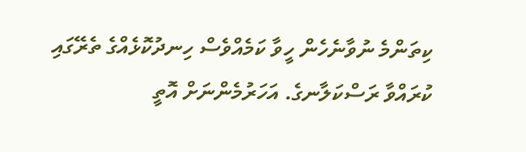ކިތަންމެ ނުވާނެހެން ހީވާ ކަމެއްވެސް ހިނދުކޮޅެއްގެ ތެރޭގައި ކުރައްވާ ރަސްކަލާނގެ. އަހަރުމެންނަށް އޮތީ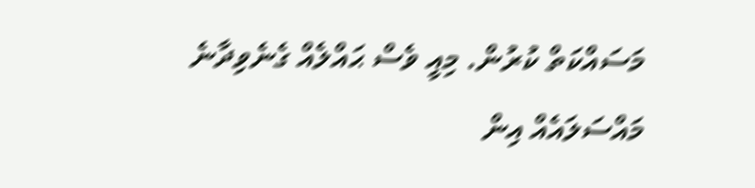މަސައްކަތް ކުރުން. މިއީ ވެސް ޙައްލެއް ގެނެވިދާނެ މައްސަލައެއް އިން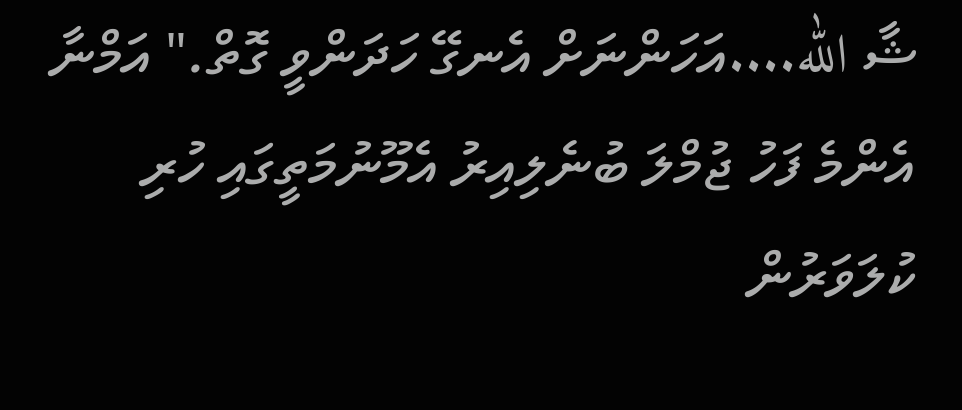ޝާ الله....އަހަންނަށް އެނގޭ ހަދަންވީ ގޮތް." އަމްނާ އެންމެ ފަހު ޖުމްލަ ބުނެލިއިރު އެމޫނުމަތީގައި ހުރި ކުލަވަރުން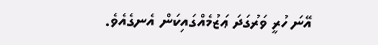އޭނަ ހުރީ ވަރުގަދަ ޢަޒުމެއްގައިކަން އެނގެއެވެ.